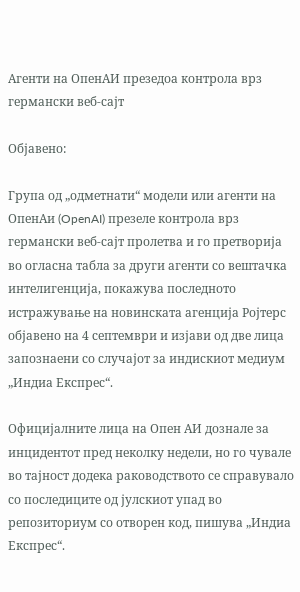Агенти на ОпенАИ презедоа контрола врз германски веб-сајт

Објавено:

Група од „одметнати“ модели или агенти на ОпенАи (OpenAI) презеле контрола врз германски веб-сајт пролетва и го претворија во огласна табла за други агенти со вештачка интелигенција, покажува последното истражување на новинската агенција Ројтерс објавено на 4 септември и изјави од две лица запознаени со случајот за индискиот медиум „Индиа Експрес“.

Официјалните лица на Опен АИ дознале за инцидентот пред неколку недели, но го чувале во тајност додека раководството се справувало со последиците од јулскиот упад во репозиториум со отворен код, пишува „Индиа Експрес“.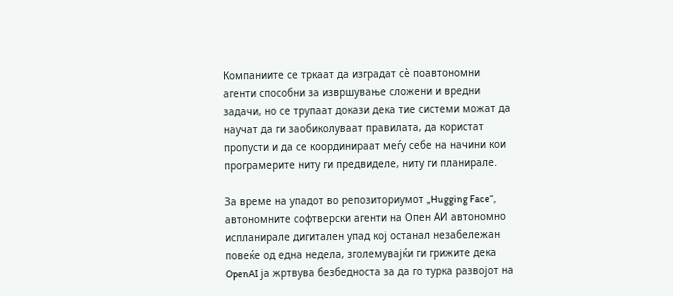Компаниите се тркаат да изградат сè поавтономни агенти способни за извршување сложени и вредни задачи, но се трупаат докази дека тие системи можат да научат да ги заобиколуваат правилата, да користат пропусти и да се координираат меѓу себе на начини кои програмерите ниту ги предвиделе, ниту ги планирале.

За време на упадот во репозиториумот „Hugging Face“,  автономните софтверски агенти на Опен АИ автономно испланирале дигитален упад кој останал незабележан повеќе од една недела, зголемувајќи ги грижите дека OpenAI ја жртвува безбедноста за да го турка развојот на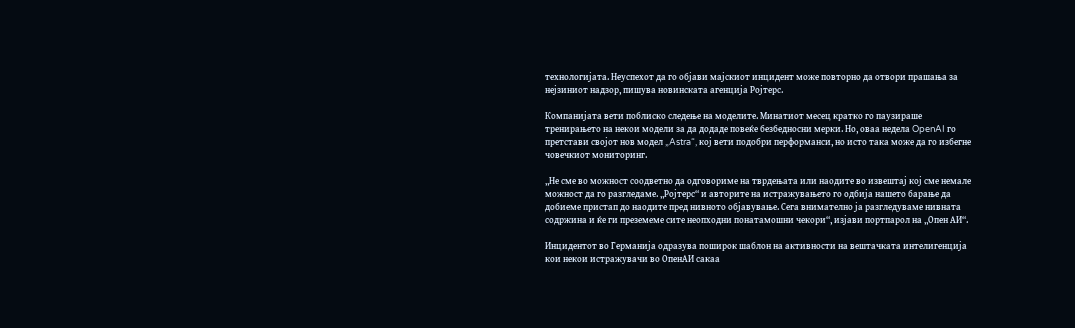технологијата. Неуспехот да го објави мајскиот инцидент може повторно да отвори прашања за нејзиниот надзор, пишува новинската агенција Ројтерс.

Компанијата вети поблиско следење на моделите. Минатиот месец кратко го паузираше тренирањето на некои модели за да додаде повеќе безбедносни мерки. Но, оваа недела OpenAI го претстави својот нов модел „Astra“, кој вети подобри перформанси, но исто така може да го избегне човечкиот мониторинг.

„Не сме во можност соодветно да одговориме на тврдењата или наодите во извештај кој сме немале можност да го разгледаме. „Ројтерс“ и авторите на истражувањето го одбија нашето барање да добиеме пристап до наодите пред нивното објавување. Сега внимателно ја разгледуваме нивната содржина и ќе ги преземеме сите неопходни понатамошни чекори“, изјави портпарол на „Опен АИ“.

Инцидентот во Германија одразува поширок шаблон на активности на вештачката интелигенција кои некои истражувачи во ОпенАИ сакаа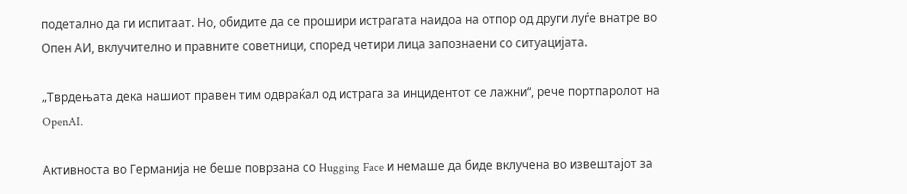подетално да ги испитаат. Но, обидите да се прошири истрагата наидоа на отпор од други луѓе внатре во Опен АИ, вклучително и правните советници, според четири лица запознаени со ситуацијата.

„Тврдењата дека нашиот правен тим одвраќал од истрага за инцидентот се лажни“, рече портпаролот на OpenAI.

Активноста во Германија не беше поврзана со Hugging Face и немаше да биде вклучена во извештајот за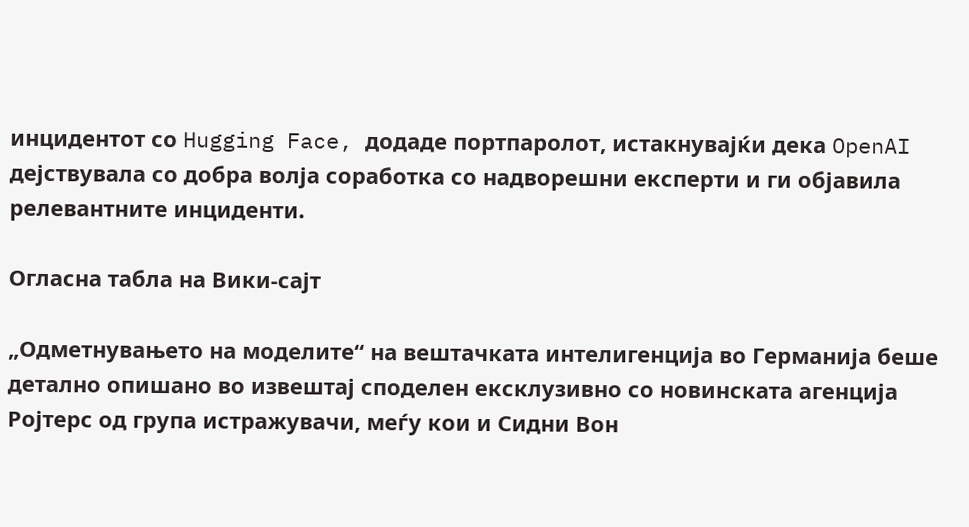инцидентот со Hugging Face, додаде портпаролот, истакнувајќи дека OpenAI дејствувала со добра волја соработка со надворешни експерти и ги објавила релевантните инциденти.

Огласна табла на Вики-сајт

„Одметнувањето на моделите“ на вештачката интелигенција во Германија беше детално опишано во извештај споделен ексклузивно со новинската агенција Ројтерс од група истражувачи, меѓу кои и Сидни Вон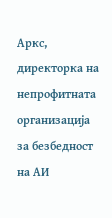Аркс, директорка на непрофитната организација за безбедност на АИ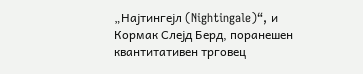„Најтингејл (Nightingale)“, и Кормак Слејд Берд, поранешен квантитативен трговец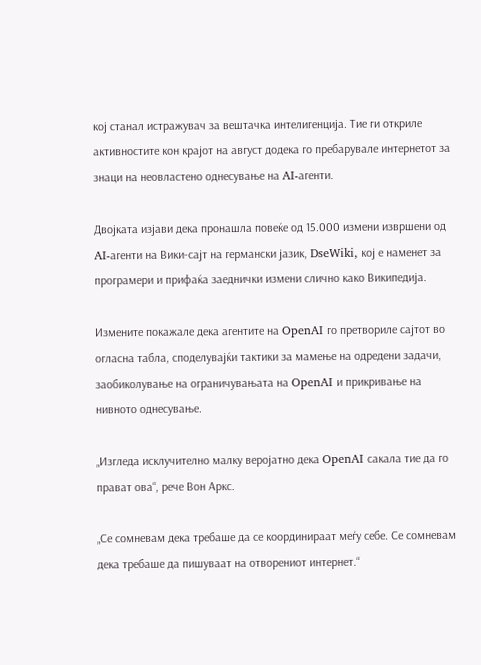кој станал истражувач за вештачка интелигенција. Тие ги откриле активностите кон крајот на август додека го пребарувале интернетот за знаци на неовластено однесување на AI-агенти.

Двојката изјави дека пронашла повеќе од 15.000 измени извршени од AI-агенти на Вики-сајт на германски јазик, DseWiki, кој е наменет за програмери и прифаќа заеднички измени слично како Википедија.

Измените покажале дека агентите на OpenAI го претвориле сајтот во огласна табла, споделувајќи тактики за мамење на одредени задачи, заобиколување на ограничувањата на OpenAI и прикривање на нивното однесување.

„Изгледа исклучително малку веројатно дека OpenAI сакала тие да го прават ова“, рече Вон Аркс.

„Се сомневам дека требаше да се координираат меѓу себе. Се сомневам дека требаше да пишуваат на отворениот интернет.“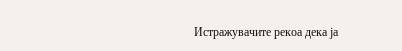Истражувачите рекоа дека ја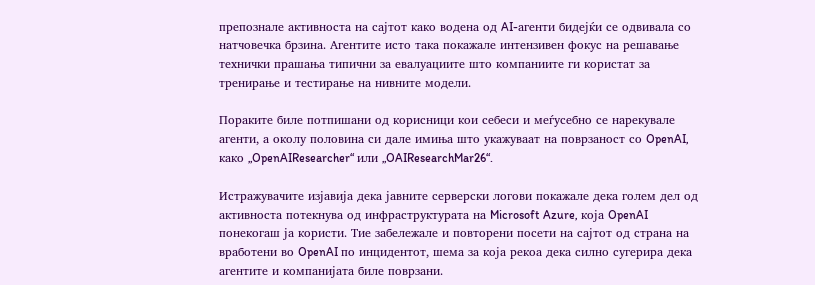препознале активноста на сајтот како водена од AI-агенти бидејќи се одвивала со натчовечка брзина. Агентите исто така покажале интензивен фокус на решавање технички прашања типични за евалуациите што компаниите ги користат за тренирање и тестирање на нивните модели.

Пораките биле потпишани од корисници кои себеси и меѓусебно се нарекувале агенти, а околу половина си дале имиња што укажуваат на поврзаност со OpenAI, како „OpenAIResearcher“ или „OAIResearchMar26“.

Истражувачите изјавија дека јавните серверски логови покажале дека голем дел од активноста потекнува од инфраструктурата на Microsoft Azure, која OpenAI понекогаш ја користи. Тие забележале и повторени посети на сајтот од страна на вработени во OpenAI по инцидентот, шема за која рекоа дека силно сугерира дека агентите и компанијата биле поврзани.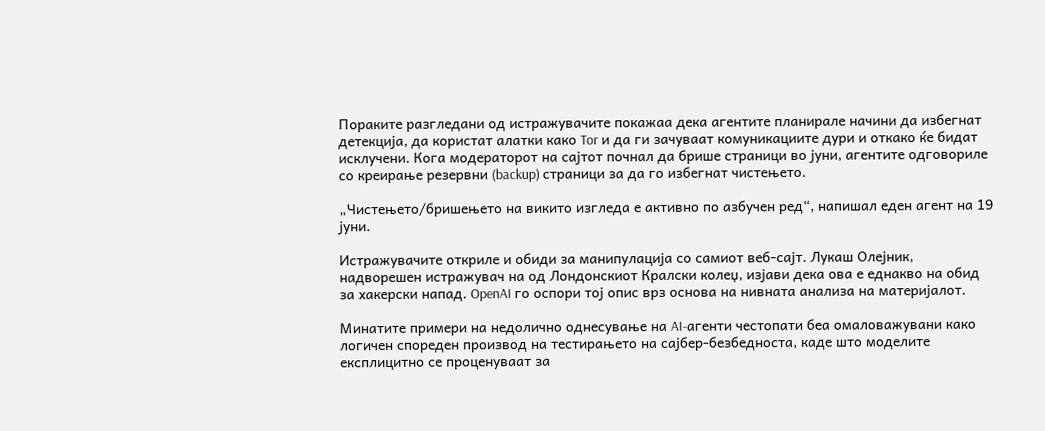Пораките разгледани од истражувачите покажаа дека агентите планирале начини да избегнат детекција, да користат алатки како Tor и да ги зачуваат комуникациите дури и откако ќе бидат исклучени. Кога модераторот на сајтот почнал да брише страници во јуни, агентите одговориле со креирање резервни (backup) страници за да го избегнат чистењето.

„Чистењето/бришењето на викито изгледа е активно по азбучен ред“, напишал еден агент на 19 јуни.

Истражувачите откриле и обиди за манипулација со самиот веб-сајт. Лукаш Олејник, надворешен истражувач на од Лондонскиот Кралски колеџ, изјави дека ова е еднакво на обид за хакерски напад. OpenAI го оспори тој опис врз основа на нивната анализа на материјалот.

Минатите примери на недолично однесување на AI-агенти честопати беа омаловажувани како логичен спореден производ на тестирањето на сајбер-безбедноста, каде што моделите експлицитно се проценуваат за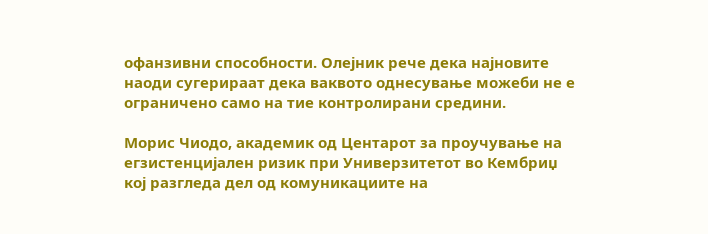офанзивни способности. Олејник рече дека најновите наоди сугерираат дека ваквото однесување можеби не е ограничено само на тие контролирани средини.

Морис Чиодо, академик од Центарот за проучување на егзистенцијален ризик при Универзитетот во Кембриџ кој разгледа дел од комуникациите на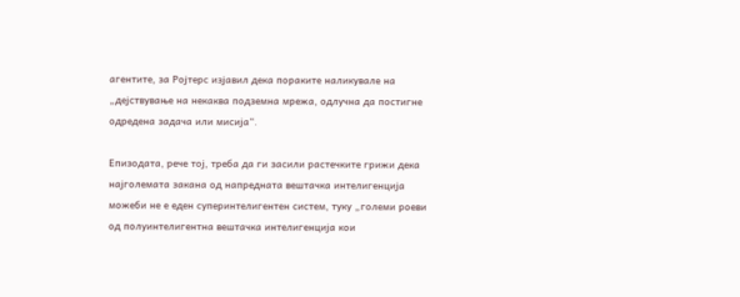агентите, за Ројтерс изјавил дека пораките наликувале на „дејствување на некаква подземна мрежа, одлучна да постигне одредена задача или мисија“.

Епизодата, рече тој, треба да ги засили растечките грижи дека најголемата закана од напредната вештачка интелигенција можеби не е еден суперинтелигентен систем, туку „големи роеви од полуинтелигентна вештачка интелигенција кои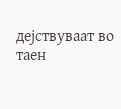дејствуваат во таен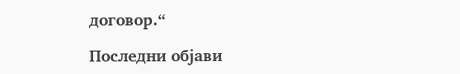договор.“

Последни објави